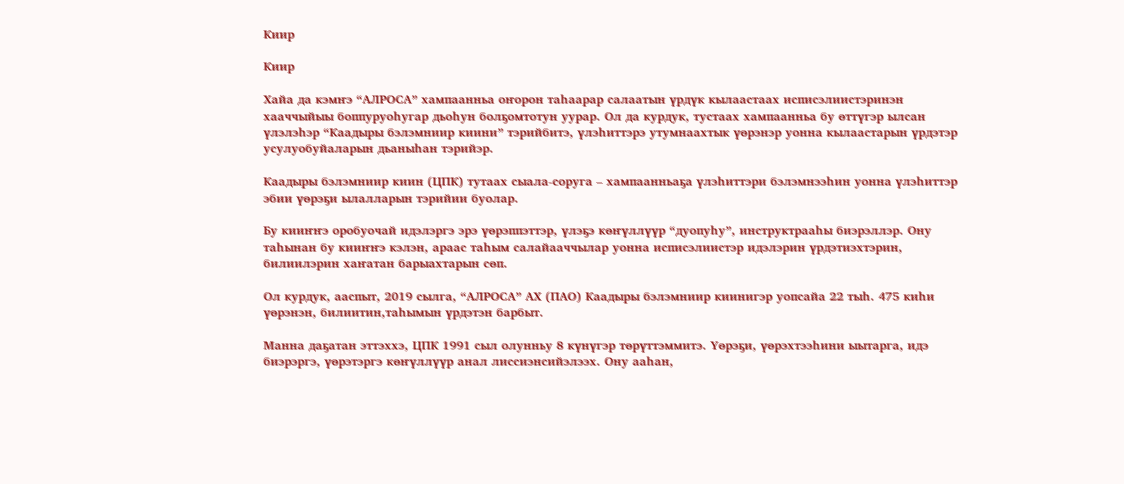Киир

Киир

Хайа да кэмҥэ “АЛРОСА” хампаанньа оҥорон таһаарар салаатын үрдүк кылаастаах исписэлиистэринэн хааччыйыы боппуруоһугар дьоһун болҕомтотун уурар. Ол да курдук, тустаах хампаанньа бу өттүгэр ылсан үлэлэһэр “Каадыры бэлэмниир киини” тэрийбитэ, үлэһиттэрэ утумнаахтык үөрэнэр уонна кылаастарын үрдэтэр усулуобуйаларын дьаныһан тэрийэр.

Каадыры бэлэмниир киин (ЦПК) тутаах сыала-соруга – хампаанньаҕа үлэһиттэри бэлэмнээһин уонна үлэһиттэр эбии үөрэҕи ылалларын тэрийии буолар.

Бу кииҥҥэ оробуочай идэлэргэ эрэ үөрэппэттэр, үлэҕэ көҥүллүүр “дуопуһу”, инструктрааһы биэрэллэр. Ону таһынан бу кииҥҥэ кэлэн, араас таһым салайааччылар уонна исписэлиистэр идэлэрин үрдэтиэхтэрин, билиилэрин хаҥатан барыахтарын сөп.

Ол курдук, ааспыт, 2019 сылга, “АЛРОСА” АХ (ПАО) Каадыры бэлэмниир киинигэр уопсайа 22 тыһ. 475 киһи үөрэнэн, билиитин,таһымын үрдэтэн барбыт.

Манна даҕатан эттэххэ, ЦПК 1991 сыл олунньу 8 күнүгэр төрүттэммитэ. Үөрэҕи, үөрэхтээһини ыытарга, идэ биэрэргэ, үөрэтэргэ көҥүллүүр анал лиссиэнсийэлээх. Ону ааһан,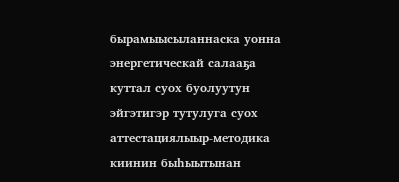бырамыысыланнаска уонна энергетическай салааҕа куттал суох буолуутун эйгэтигэр тутулуга суох аттестациялыыр-методика киинин быһыытынан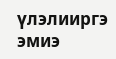үлэлииргэ эмиэ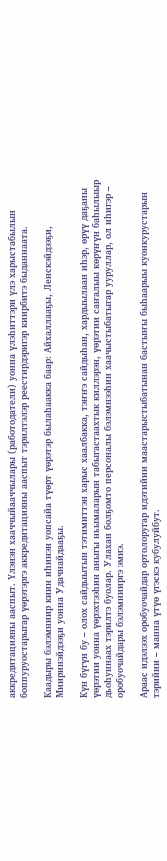аккредитацияны ааспыт. Үлэнэн хааччыйааччылары (работодатели) уонна үлэһиттэри үлэ харыстабылын боппуруостарыгар үөрэтэргэ аккредитацияны ааспыт тэрилтэлэр реестирдэригэр киирбитэ быданнаата.

Каадыры бэлэмниир киин иһинэн уопсайа түөрт үөрэтэр былаһаакка баар: Айхаллааҕы, Ленскэйдээҕи, Мииринэйдээҕи уонна Удачнайдааҕы.

Күн бүгүн бу – олох сайдыытын тэтимиттэн харыс хаалбакка, тэҥҥэ сайдыһан, хардыылаан иһэр, өрүү даҕаны үөрэтии уонна үөрэхтээһин аныгы ньымаларын табыгастаахтык киллэрэн, үөрэтии саҥалыы көрүҥүн баһылыыр дьоһуннаах тэрилтэ буолар. Улахан болҕомто персоналы бэлэмнээһин хаачыстыбатыгар ууруллар, ол иһигэр – оробуочайдары бэлэмнииргэ эмиэ.

Араас идэлээх оробуочайдар ортолоругар идэтийии маастарыстыбатынан бастыҥы быһаарыы куонкурустарын тэрийии – манна үтүө үгэскэ кубулуйбут.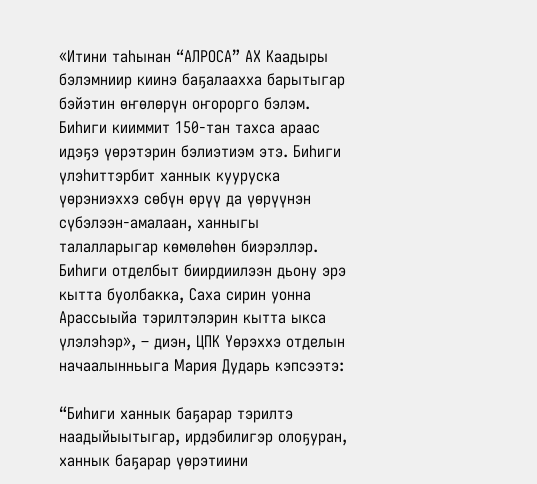«Итини таһынан “АЛРОСА” АХ Каадыры бэлэмниир киинэ баҕалаахха барытыгар бэйэтин өҥөлөрүн оҥорорго бэлэм. Биһиги кииммит 150-тан тахса араас идэҕэ үөрэтэрин бэлиэтиэм этэ. Биһиги үлэһиттэрбит ханнык кууруска үөрэниэххэ сөбүн өрүү да үөрүүнэн сүбэлээн-амалаан, ханныгы талалларыгар көмөлөһөн биэрэллэр. Биһиги отделбыт биирдиилээн дьону эрэ кытта буолбакка, Саха сирин уонна Арассыыйа тэрилтэлэрин кытта ыкса үлэлэһэр», – диэн, ЦПК Үөрэххэ отделын начаалынньыга Мария Дударь кэпсээтэ:

“Биһиги ханнык баҕарар тэрилтэ наадыйыытыгар, ирдэбилигэр олоҕуран, ханнык баҕарар үөрэтиини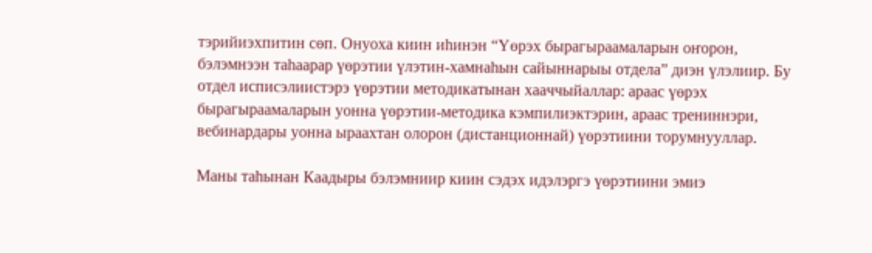тэрийиэхпитин сөп. Онуоха киин иһинэн “Үөрэх бырагыраамаларын оҥорон, бэлэмнээн таһаарар үөрэтии үлэтин-хамнаһын сайыннарыы отдела” диэн үлэлиир. Бу отдел исписэлиистэрэ үөрэтии методикатынан хааччыйаллар: араас үөрэх бырагыраамаларын уонна үөрэтии-методика кэмпилиэктэрин, араас трениннэри, вебинардары уонна ыраахтан олорон (дистанционнай) үөрэтиини торумнууллар.

Маны таһынан Каадыры бэлэмниир киин сэдэх идэлэргэ үөрэтиини эмиэ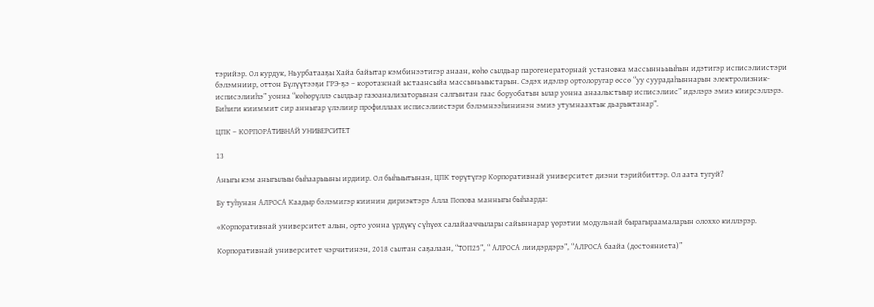тэрийэр. Ол курдук, Ньурбатааҕы Хайа байытар кэмбинээтигэр анаан, көһө сылдьар парогенераторнай установка массынньыыһын идэтигэр исписэлиистэри бэлэмниир, оттон Бүлүүтээҕи ГРЭ-ҕэ – коротажнай ыстаансыйа массыньыыстарын. Сэдэх идэлэр ортолоругар өссө “уу суурадаһыннарын электролизник-исписэлииһэ” уонна “көһөрүллэ сылдьар газоанализаторынан салгынтан гаас боруобатын ылар уонна анаалыстыыр исписэлиис” идэлэрэ эмиэ киирсэллэрэ. Биһиги кииммит сир анныгар үлэлиир профиллаах исписэлиистэри бэлэмнээһининэн эмиэ утумнаахтык дьарыктанар”.

ЦПК – КОРПОРАТИВНАЙ УНИВЕРСИТЕТ

13

Аныгы кэм аныгылыы быһаарыыны ирдиир. Ол быһыытынан, ЦПК төрүтүгэр Корпоративнай университет диэни тэрийбиттэр. Ол аата тугуй?

Бу туһунан АЛРОСА Каадыр бэлэмигэр киинин дириэктэрэ Алла Попова манныгы быһаарда:

«Корпоративнай университет алын, орто уонна үрдүкү сүһүөх салайааччылары сайыннарар үөрэтии модульнай бырагыраамаларын олоххо киллэрэр.

Корпоративнай университет чэрчитинэн, 2018 сылтан саҕалаан, “ТОП25”, “ АЛРОСА лиидэрдэрэ”, “АЛРОСА баайа (достояниета)”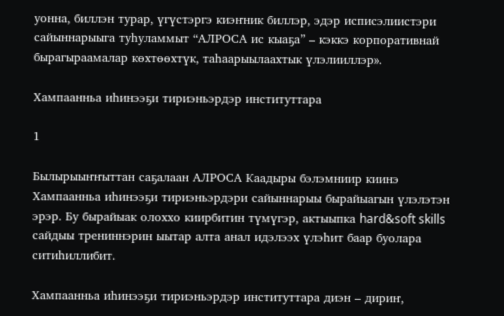уонна, биллэн турар, үгүстэргэ киэҥник биллэр, эдэр исписэлиистэри сайыннарыыга туһуламмыт “АЛРОСА ис кыаҕа” – кэккэ корпоративнай бырагыраамалар көхтөөхтүк, таһаарыылаахтык үлэлииллэр».

Хампаанньа иһинээҕи тириэньэрдэр институттара

1

Былырыыҥҥыттан саҕалаан АЛРОСА Каадыры бэлэмниир киинэ Хампаанньа иһинээҕи тириэньэрдэри сайыннарыы бырайыагын үлэлэтэн эрэр. Бу бырайыак олоххо киирбитин түмүгэр, актыыпка hard&soft skills сайдыы трениннэрин ыытар алта анал идэлээх үлэһит баар буолара ситиһиллибит.

Хампаанньа иһинээҕи тириэньэрдэр институттара диэн – дириҥ,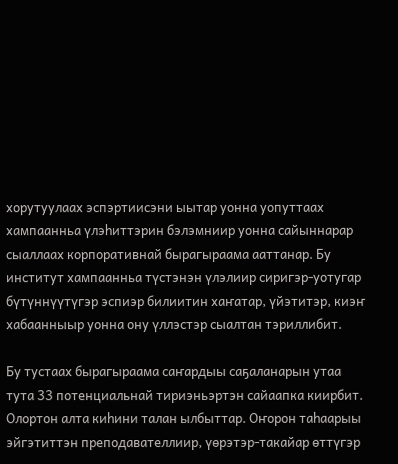хорутуулаах эспэртиисэни ыытар уонна уопуттаах хампаанньа үлэһиттэрин бэлэмниир уонна сайыннарар сыаллаах корпоративнай бырагыраама ааттанар. Бу институт хампаанньа түстэнэн үлэлиир сиригэр-уотугар бүтүннүүтүгэр эспиэр билиитин хаҥатар, үйэтитэр, киэҥ хабаанныыр уонна ону үллэстэр сыалтан тэриллибит.

Бу тустаах бырагыраама саҥардыы саҕаланарын утаа тута 33 потенциальнай тириэньэртэн сайаапка киирбит. Олортон алта киһини талан ылбыттар. Оҥорон таһаарыы эйгэтиттэн преподавателлиир, үөрэтэр-такайар өттүгэр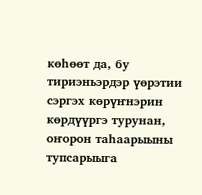көһөөт да, бу тириэньэрдэр үөрэтии сэргэх көрүҥнэрин көрдүүргэ турунан, оҥорон таһаарыыны тупсарыыга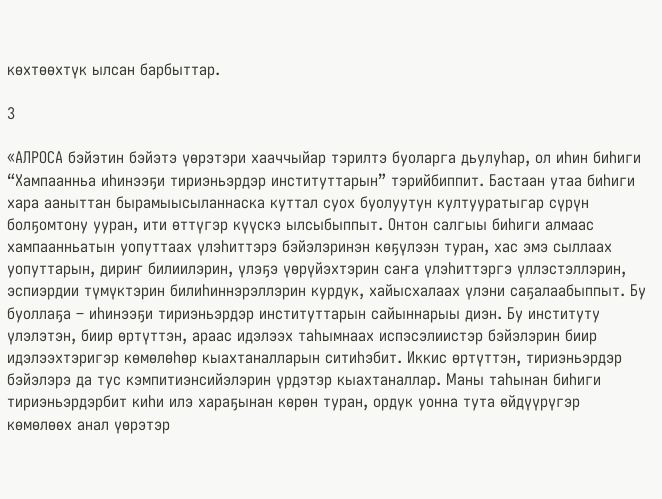көхтөөхтүк ылсан барбыттар.

3

«АЛРОСА бэйэтин бэйэтэ үөрэтэри хааччыйар тэрилтэ буоларга дьулуһар, ол иһин биһиги “Хампаанньа иһинээҕи тириэньэрдэр институттарын” тэрийбиппит. Бастаан утаа биһиги хара ааныттан бырамыысыланнаска куттал суох буолуутун култууратыгар сүрүн болҕомтону ууран, ити өттүгэр күүскэ ылсыбыппыт. Онтон салгыы биһиги алмаас хампаанньатын уопуттаах үлэһиттэрэ бэйэлэринэн көҕүлээн туран, хас эмэ сыллаах уопуттарын, дириҥ билиилэрин, үлэҕэ үөрүйэхтэрин саҥа үлэһиттэргэ үллэстэллэрин, эспиэрдии түмүктэрин билиһиннэрэллэрин курдук, хайысхалаах үлэни саҕалаабыппыт. Бу буоллаҕа – иһинээҕи тириэньэрдэр институттарын сайыннарыы диэн. Бу институту үлэлэтэн, биир өртүттэн, араас идэлээх таһымнаах испэсэлиистэр бэйэлэрин биир идэлээхтэригэр көмөлөһөр кыахтаналларын ситиһэбит. Иккис өртүттэн, тириэньэрдэр бэйэлэрэ да тус кэмпитиэнсийэлэрин үрдэтэр кыахтаналлар. Маны таһынан биһиги тириэньэрдэрбит киһи илэ хараҕынан көрөн туран, ордук уонна тута өйдүүрүгэр көмөлөөх анал үөрэтэр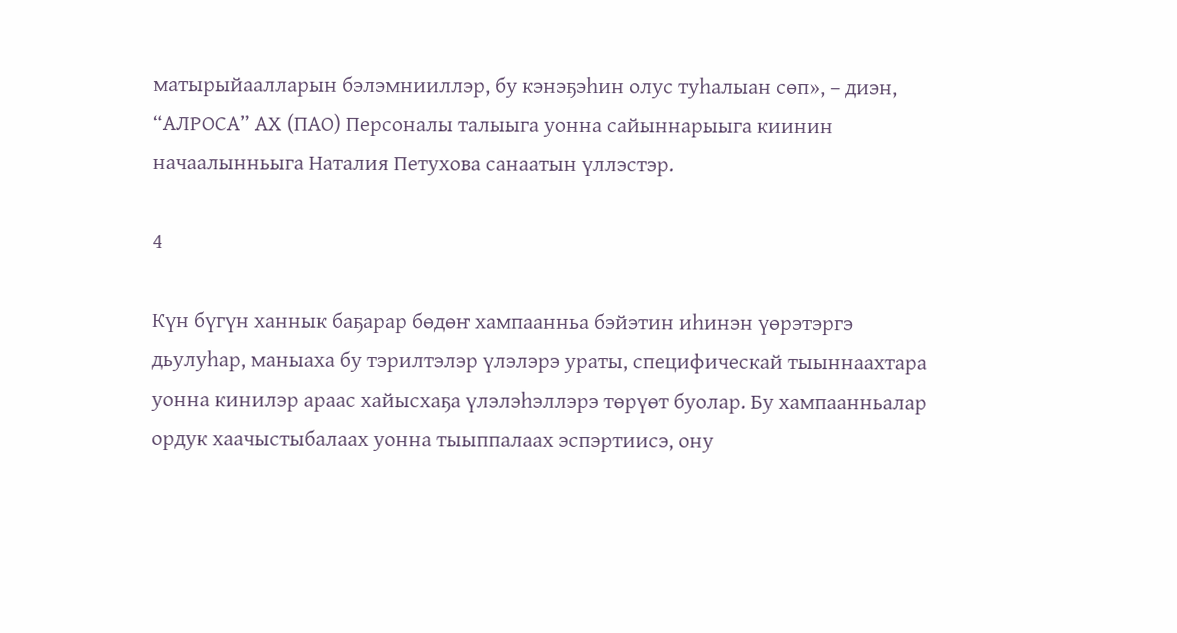матырыйаалларын бэлэмнииллэр, бу кэнэҕэһин олус туһалыан сөп», – диэн, “АЛРОСА” АХ (ПАО) Персоналы талыыга уонна сайыннарыыга киинин начаалынньыга Наталия Петухова санаатын үллэстэр.

4

Күн бүгүн ханнык баҕарар бөдөҥ хампаанньа бэйэтин иһинэн үөрэтэргэ дьулуһар, маныаха бу тэрилтэлэр үлэлэрэ ураты, специфическай тыыннаахтара уонна кинилэр араас хайысхаҕа үлэлэһэллэрэ төрүөт буолар. Бу хампаанньалар ордук хаачыстыбалаах уонна тыыппалаах эспэртиисэ, ону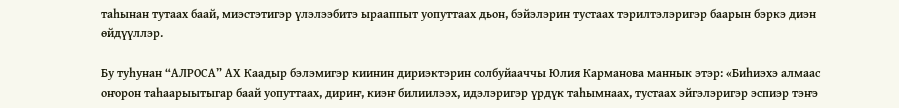таһынан тутаах баай, миэстэтигэр үлэлээбитэ ырааппыт уопуттаах дьон, бэйэлэрин тустаах тэрилтэлэригэр баарын бэркэ диэн өйдүүллэр.

Бу туһунан “АЛРОСА” АХ Каадыр бэлэмигэр киинин дириэктэрин солбуйааччы Юлия Карманова маннык этэр: «Биһиэхэ алмаас оҥорон таһаарыытыгар баай уопуттаах, дириҥ, киэҥ билиилээх, идэлэригэр үрдүк таһымнаах, тустаах эйгэлэригэр эспиэр тэҥэ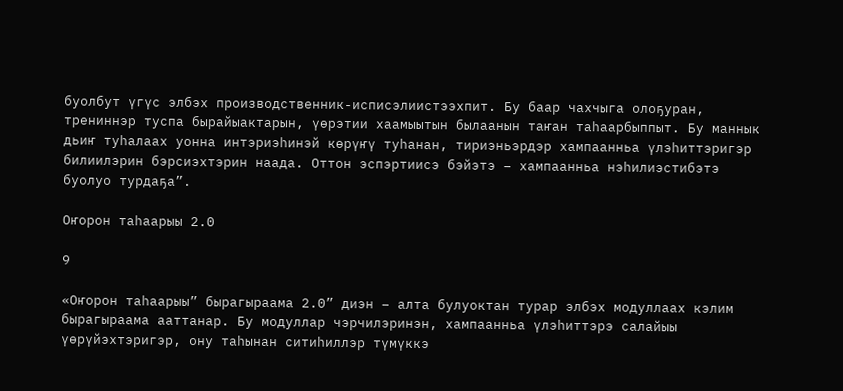буолбут үгүс элбэх производственник-исписэлиистээхпит. Бу баар чахчыга олоҕуран, трениннэр туспа бырайыактарын, үөрэтии хаамыытын былаанын таҥан таһаарбыппыт. Бу маннык дьиҥ туһалаах уонна интэриэһинэй көрүҥү туһанан, тириэньэрдэр хампаанньа үлэһиттэригэр билиилэрин бэрсиэхтэрин наада. Оттон эспэртиисэ бэйэтэ – хампаанньа нэһилиэстибэтэ буолуо турдаҕа”.

Оҥорон таһаарыы 2.0

9

«Оҥорон таһаарыы” бырагыраама 2.0” диэн – алта булуоктан турар элбэх модуллаах кэлим бырагыраама ааттанар. Бу модуллар чэрчилэринэн, хампаанньа үлэһиттэрэ салайыы үөрүйэхтэригэр, ону таһынан ситиһиллэр түмүккэ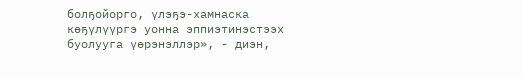болҕойорго, үлэҕэ-хамнаска көҕүлүүргэ уонна эппиэтинэстээх буолууга үөрэнэллэр», - диэн,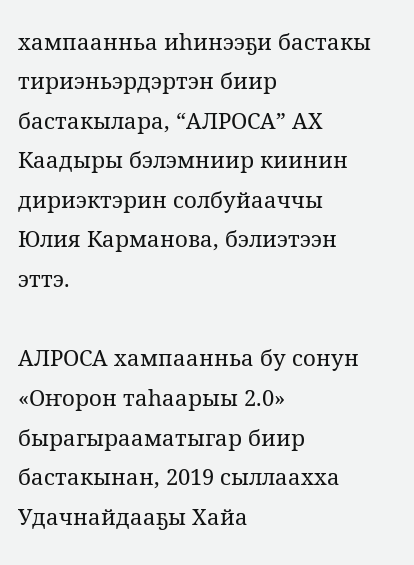хампаанньа иһинээҕи бастакы тириэньэрдэртэн биир бастакылара, “АЛРОСА” АХ Каадыры бэлэмниир киинин дириэктэрин солбуйааччы Юлия Карманова, бэлиэтээн эттэ.

АЛРОСА хампаанньа бу сонун «Оҥорон таһаарыы 2.0» бырагырааматыгар биир бастакынан, 2019 сыллаахха Удачнайдааҕы Хайа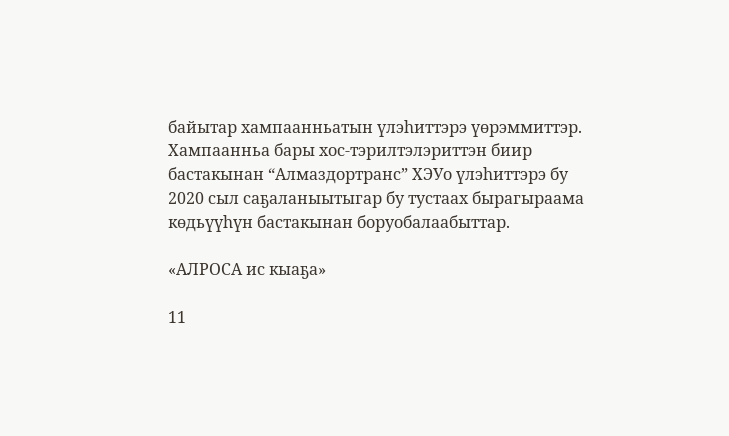байытар хампаанньатын үлэһиттэрэ үөрэммиттэр. Хампаанньа бары хос-тэрилтэлэриттэн биир бастакынан “Алмаздортранс” ХЭУо үлэһиттэрэ бу 2020 сыл саҕаланыытыгар бу тустаах бырагыраама көдьүүһүн бастакынан боруобалаабыттар.

«АЛРОСА ис кыаҕа»

11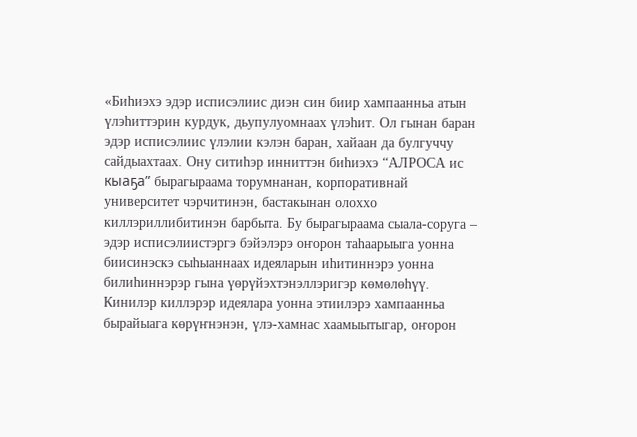«Биһиэхэ эдэр исписэлиис диэн син биир хампаанньа атын үлэһиттэрин курдук, дьупулуомнаах үлэһит. Ол гынан баран эдэр исписэлиис үлэлии кэлэн баран, хайаан да булгуччу сайдыахтаах. Ону ситиһэр инниттэн биһиэхэ “АЛРОСА ис кыаҕа” бырагыраама торумнанан, корпоративнай университет чэрчитинэн, бастакынан олоххо киллэриллибитинэн барбыта. Бу бырагыраама сыала-соруга – эдэр исписэлиистэргэ бэйэлэрэ оҥорон таһаарыыга уонна биисинэскэ сыһыаннаах идеяларын иһитиннэрэ уонна билиһиннэрэр гына үөрүйэхтэнэллэригэр көмөлөһүү. Кинилэр киллэрэр идеялара уонна этиилэрэ хампаанньа бырайыага көрүҥнэнэн, үлэ-хамнас хаамыытыгар, оҥорон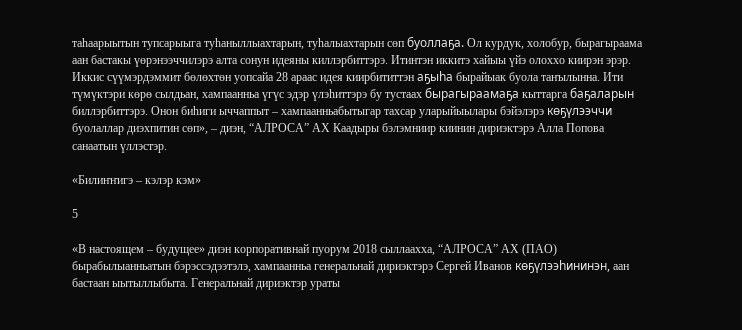таһаарыытын тупсарыыга туһаныллыахтарын, туһалыахтарын сөп буоллаҕа. Ол курдук, холобур, бырагыраама аан бастакы үөрэнээччилэрэ алта сонун идеяны киллэрбиттэрэ. Итинтэн иккитэ хайыы үйэ олоххо киирэн эрэр. Иккис сүүмэрдэммит бөлөхтөн уопсайа 28 араас идея киирбититтэн аҕыһа бырайыак буола таҥылынна. Ити түмүктэри көрө сылдьан, хампаанньа үгүс эдэр үлэһиттэрэ бу тустаах бырагыраамаҕа кыттарга баҕаларын биллэрбиттэрэ. Онон биһиги ыччаппыт – хампаанньабытыгар тахсар уларыйыылары бэйэлэрэ көҕүлээччи буолаллар диэхпитин сөп», – диэн, “АЛРОСА” АХ Каадыры бэлэмниир киинин дириэктэрэ Алла Попова санаатын үллэстэр.

«Билиҥҥигэ – кэлэр кэм»

5

«В настоящем – будущее» диэн корпоративнай пуорум 2018 сыллаахха, “АЛРОСА” АХ (ПАО) бырабылыанньатын бэрэссэдээтэлэ, хампаанньа генеральнай дириэктэрэ Сергей Иванов көҕүлээһининэн, аан бастаан ыытыллыбыта. Генеральнай дириэктэр ураты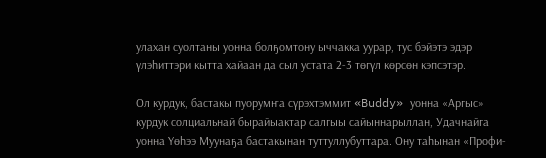улахан суолтаны уонна болҕомтону ыччакка уурар, тус бэйэтэ эдэр үлэһиттэри кытта хайаан да сыл устата 2-3 төгүл көрсөн кэпсэтэр.

Ол курдук, бастакы пуорумҥа сүрэхтэммит «Buddy» уонна «Аргыс» курдук солциальнай бырайыактар салгыы сайыннарыллан, Удачнайга уонна Үөһээ Муунаҕа бастакынан туттуллубуттара. Ону таһынан «Профи-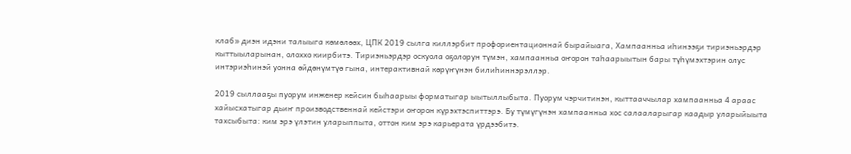клаб» диэн идэни талыыга көмөлөөх, ЦПК 2019 сылга киллэрбит профориентационнай бырайыага, Хампаанньа иһинээҕи тириэньэрдэр кыттыыларынан, олоххо киирбитэ. Тириэньэрдэр оскуола оҕолорун түмэн, хампаанньа оҥорон таһаарыытын бары түһүмэхтэрин олус интэриэһинэй уонна өйдөнүмтүө гына, интерактивнай көрүҥүнэн билиһиннэрэллэр.

2019 сыллааҕы пуорум инженер кейсин быһаарыы форматыгар ыытыллыбыта. Пуорум чэрчитинэн, кыттааччылар хампаанньа 4 араас хайысхатыгар дьиҥ производственнай кейстэри оҥорон күрэхтэспиттэрэ. Бу түмүгүнэн хампаанньа хос салааларыгар каадыр уларыйыыта тахсыбыта: ким эрэ үлэтин уларыппыта, оттон ким эрэ карьерата үрдээбитэ.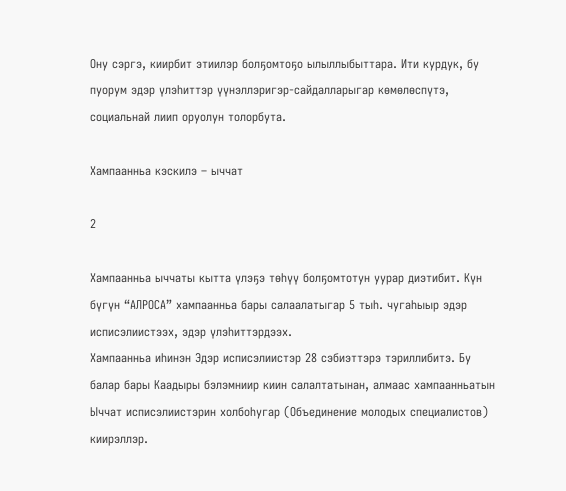Ону сэргэ, киирбит этиилэр болҕомтоҕо ылыллыбыттара. Ити курдук, бу пуорум эдэр үлэһиттэр үүнэллэригэр-сайдалларыгар көмөлөспүтэ, социальнай лиип оруолун толорбута.

Хампаанньа кэскилэ – ыччат

2

Хампаанньа ыччаты кытта үлэҕэ төһүү болҕомтотун уурар диэтибит. Күн бүгүн “АЛРОСА” хампаанньа бары салаалатыгар 5 тыһ. чугаһыыр эдэр исписэлиистээх, эдэр үлэһиттэрдээх.
Хампаанньа иһинэн Эдэр исписэлиистэр 28 сэбиэттэрэ тэриллибитэ. Бу балар бары Каадыры бэлэмниир киин салалтатынан, алмаас хампаанньатын Ыччат исписэлиистэрин холбоһугар (Объединение молодых специалистов) киирэллэр.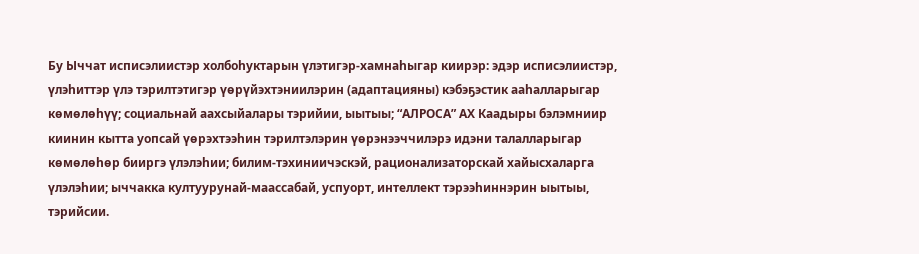Бу Ыччат исписэлиистэр холбоһуктарын үлэтигэр-хамнаһыгар киирэр: эдэр исписэлиистэр, үлэһиттэр үлэ тэрилтэтигэр үөрүйэхтэниилэрин (адаптацияны) кэбэҕэстик ааһалларыгар көмөлөһүү; социальнай аахсыйалары тэрийии, ыытыы; “АЛРОСА” АХ Каадыры бэлэмниир киинин кытта уопсай үөрэхтээһин тэрилтэлэрин үөрэнээччилэрэ идэни талалларыгар көмөлөһөр бииргэ үлэлэһии; билим-тэхиниичэскэй, рационализаторскай хайысхаларга үлэлэһии; ыччакка култуурунай-маассабай, успуорт, интеллект тэрээһиннэрин ыытыы, тэрийсии.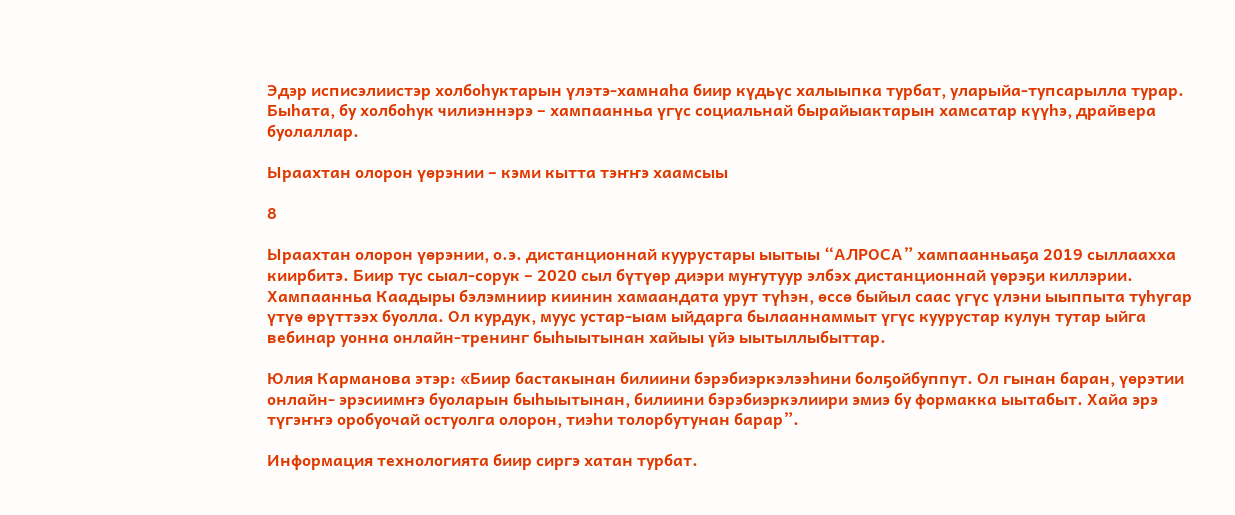Эдэр исписэлиистэр холбоһуктарын үлэтэ-хамнаһа биир күдьүс халыыпка турбат, уларыйа-тупсарылла турар. Быһата, бу холбоһук чилиэннэрэ – хампаанньа үгүс социальнай бырайыактарын хамсатар күүһэ, драйвера буолаллар.

Ыраахтан олорон үөрэнии – кэми кытта тэҥҥэ хаамсыы

8

Ыраахтан олорон үөрэнии, о.э. дистанционнай куурустары ыытыы “АЛРОСА” хампаанньаҕа 2019 сыллаахха киирбитэ. Биир тус сыал-сорук – 2020 сыл бүтүөр диэри муҥутуур элбэх дистанционнай үөрэҕи киллэрии. Хампаанньа Каадыры бэлэмниир киинин хамаандата урут түһэн, өссө быйыл саас үгүс үлэни ыыппыта туһугар үтүө өрүттээх буолла. Ол курдук, муус устар-ыам ыйдарга былааннаммыт үгүс куурустар кулун тутар ыйга вебинар уонна онлайн-тренинг быһыытынан хайыы үйэ ыытыллыбыттар.

Юлия Карманова этэр: «Биир бастакынан билиини бэрэбиэркэлээһини болҕойбуппут. Ол гынан баран, үөрэтии онлайн- эрэсиимҥэ буоларын быһыытынан, билиини бэрэбиэркэлиири эмиэ бу формакка ыытабыт. Хайа эрэ түгэҥҥэ оробуочай остуолга олорон, тиэһи толорбутунан барар”.

Информация технологията биир сиргэ хатан турбат.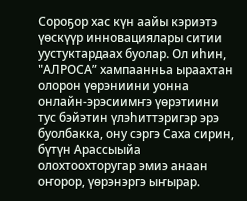Сороҕор хас күн аайы кэриэтэ үөскүүр инновациялары ситии уустуктардаах буолар. Ол иһин, "АЛРОСА” хампаанньа ыраахтан олорон үөрэниини уонна онлайн-эрэсиимҥэ үөрэтиини тус бэйэтин үлэһиттэригэр эрэ буолбакка, ону сэргэ Саха сирин, бүтүн Арассыыйа олохтоохторугар эмиэ анаан оҥорор, үөрэнэргэ ыҥырар.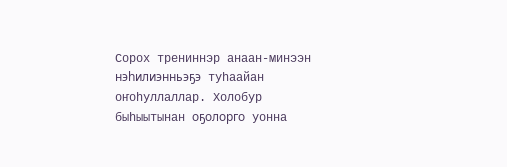Сорох трениннэр анаан-минээн нэһилиэнньэҕэ туһаайан оҥоһуллаллар. Холобур быһыытынан оҕолорго уонна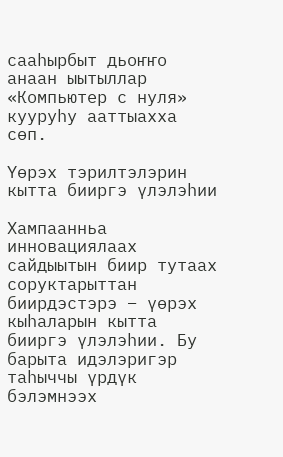сааһырбыт дьоҥҥо анаан ыытыллар «Компьютер с нуля» кууруһу ааттыахха сөп.

Үөрэх тэрилтэлэрин кытта бииргэ үлэлэһии

Хампаанньа инновациялаах сайдыытын биир тутаах соруктарыттан биирдэстэрэ – үөрэх кыһаларын кытта бииргэ үлэлэһии. Бу барыта идэлэригэр таһыччы үрдүк бэлэмнээх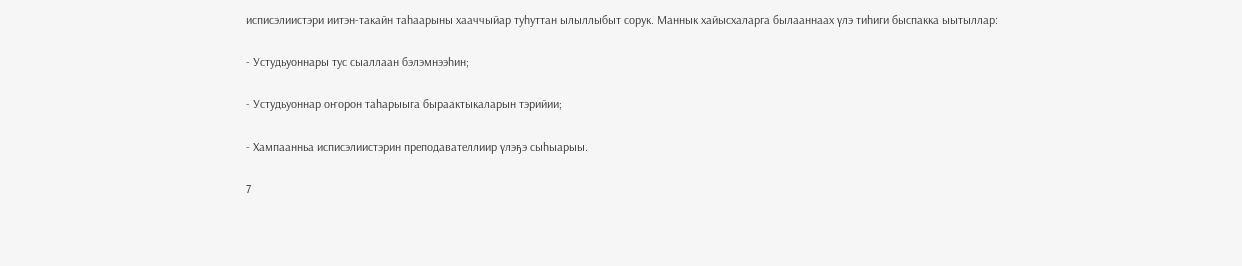исписэлиистэри иитэн-такайн таһаарыны хааччыйар туһуттан ылыллыбыт сорук. Маннык хайысхаларга былааннаах үлэ тиһиги быспакка ыытыллар:

- Устудьуоннары тус сыаллаан бэлэмнээһин;

- Устудьуоннар оҥорон таһарыыга быраактыкаларын тэрийии;

- Хампаанньа исписэлиистэрин преподавателлиир үлэҕэ сыһыарыы.

7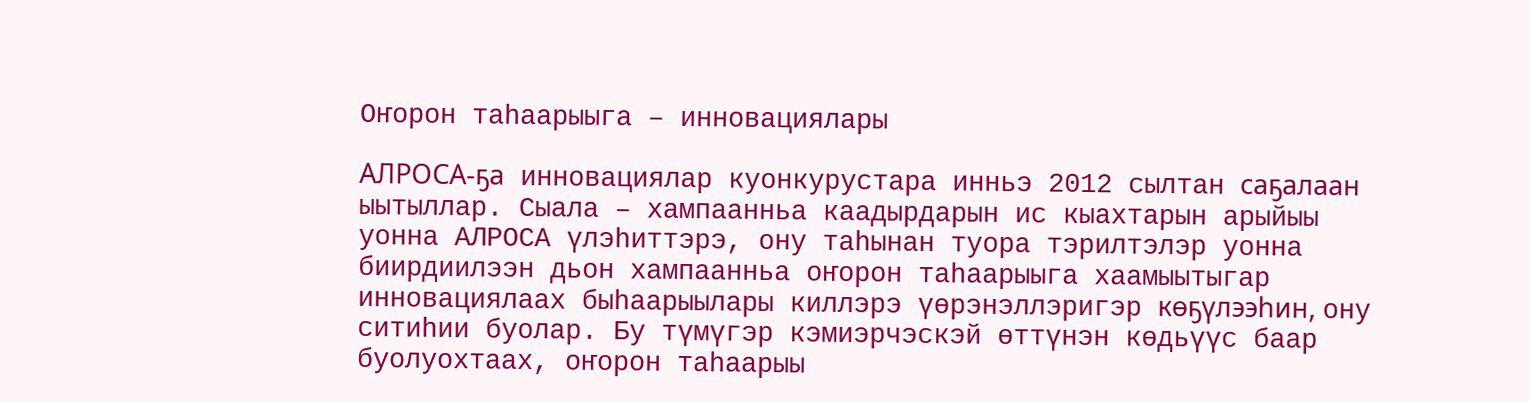Оҥорон таһаарыыга – инновациялары

АЛРОСА-ҕа инновациялар куонкурустара инньэ 2012 сылтан саҕалаан ыытыллар. Сыала – хампаанньа каадырдарын ис кыахтарын арыйыы уонна АЛРОСА үлэһиттэрэ, ону таһынан туора тэрилтэлэр уонна биирдиилээн дьон хампаанньа оҥорон таһаарыыга хаамыытыгар инновациялаах быһаарыылары киллэрэ үөрэнэллэригэр көҕүлээһин, ону ситиһии буолар. Бу түмүгэр кэмиэрчэскэй өттүнэн көдьүүс баар буолуохтаах, оҥорон таһаарыы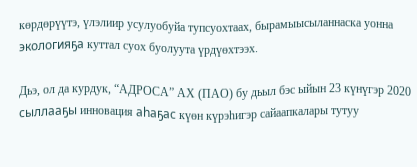көрдөрүүтэ, үлэлиир усулуобуйа тупсуохтаах, бырамыысыланнаска уонна экологияҕа куттал суох буолуута үрдүөхтээх.

Дьэ, ол да курдук, “АДРОСА” АХ (ПАО) бу дьыл бэс ыйын 23 күнүгэр 2020 сыллааҕы инновация аһаҕас күөн күрэһигэр сайаапкалары тутуу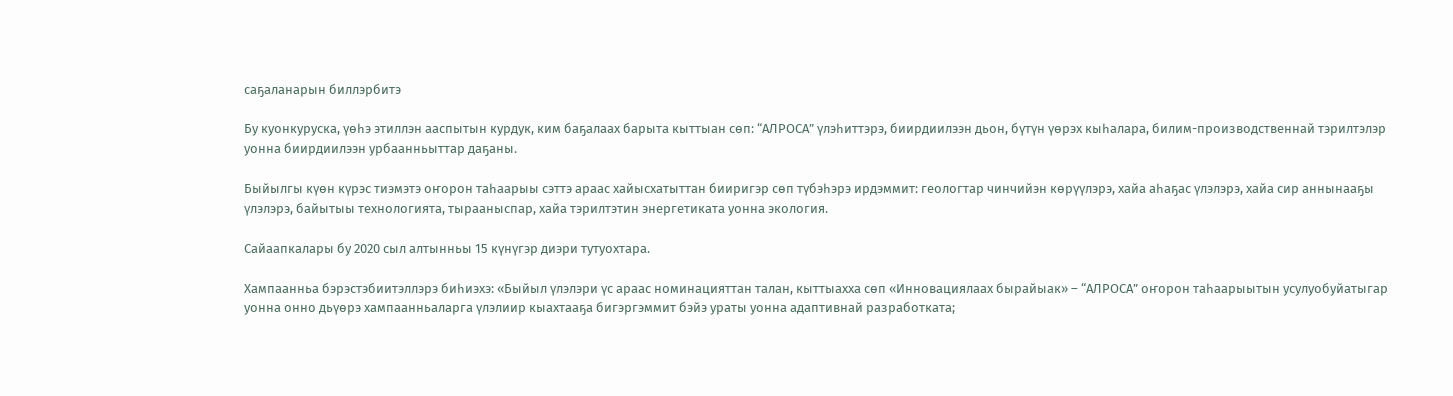саҕаланарын биллэрбитэ

Бу куонкуруска, үөһэ этиллэн ааспытын курдук, ким баҕалаах барыта кыттыан сөп: “АЛРОСА” үлэһиттэрэ, биирдиилээн дьон, бүтүн үөрэх кыһалара, билим-производственнай тэрилтэлэр уонна биирдиилээн урбаанньыттар даҕаны.

Быйылгы күөн күрэс тиэмэтэ оҥорон таһаарыы сэттэ араас хайысхатыттан бииригэр сөп түбэһэрэ ирдэммит: геологтар чинчийэн көрүүлэрэ, хайа аһаҕас үлэлэрэ, хайа сир аннынааҕы үлэлэрэ, байытыы технологията, тырааныспар, хайа тэрилтэтин энергетиката уонна экология.

Сайаапкалары бу 2020 сыл алтынньы 15 күнүгэр диэри тутуохтара.

Хампаанньа бэрэстэбиитэллэрэ биһиэхэ: «Быйыл үлэлэри үс араас номинацияттан талан, кыттыахха сөп «Инновациялаах бырайыак» – “АЛРОСА” оҥорон таһаарыытын усулуобуйатыгар уонна онно дьүөрэ хампаанньаларга үлэлиир кыахтааҕа бигэргэммит бэйэ ураты уонна адаптивнай разработката;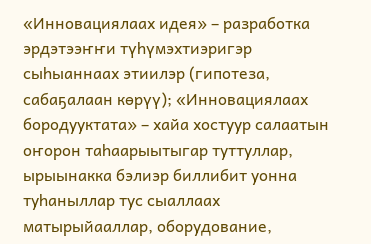«Инновациялаах идея» – разработка эрдэтээҥҥи түһүмэхтиэригэр сыһыаннаах этиилэр (гипотеза, сабаҕалаан көрүү); «Инновациялаах бородууктата» – хайа хостуур салаатын оҥорон таһаарыытыгар туттуллар, ырыынакка бэлиэр биллибит уонна туһаныллар тус сыаллаах матырыйааллар, оборудование,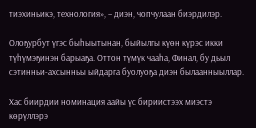тиэхиньикэ, технология», – диэн, чопчулаан биэрдилэр.

Олоҕурбут үгэс быһыытынан, быйылгы күөн күрэс икки түһүмэҕинэн барыаҕа. Оттон түмүк чааһа, Финал, бу дьыл сэтинньи-ахсынньы ыйдарга буолуоҕа диэн былаанныыллар.

Хас биирдии номинация аайы үс бириистээх миэстэ көрүллэрэ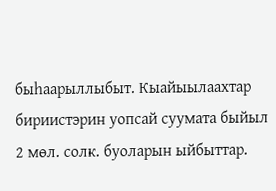быһаарыллыбыт. Кыайыылаахтар бириистэрин уопсай суумата быйыл 2 мөл. солк. буоларын ыйбыттар.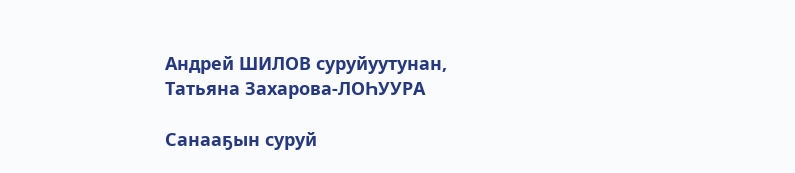Андрей ШИЛОВ суруйуутунан, Татьяна Захарова-ЛОҺУУРА

Санааҕын суруй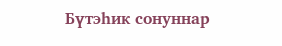Бүтэһик сонуннар